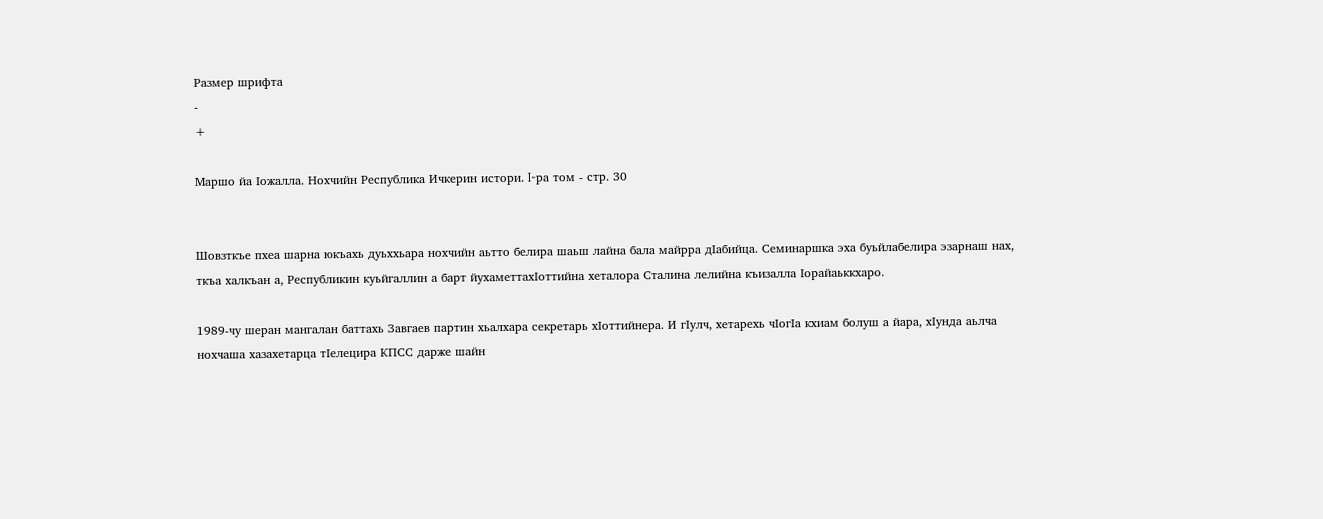Размер шрифта
-
+

Маршо йа Iожалла. Нохчийн Республика Ичкерин истори. I-ра том - стр. 30


Шовзткъе пхеа шарна юкъахь дуьххьара нохчийн аьтто белира шаьш лайна бала майрра дIабийца. Семинаршка эха буьйлабелира эзарнаш нах, ткъа халкъан а, Республикин куьйгаллин а барт йухаметтахIоттийна хеталора Сталина лелийна къизалла Iорайаьккхаро.

1989-чу шеран мангалан баттахь Завгаев партин хьалхара секретарь хIоттийнера. И гIулч, хетарехь чIогIа кхиам болуш а йара, хIунда аьлча нохчаша хазахетарца тIелецира КПСС дарже шайн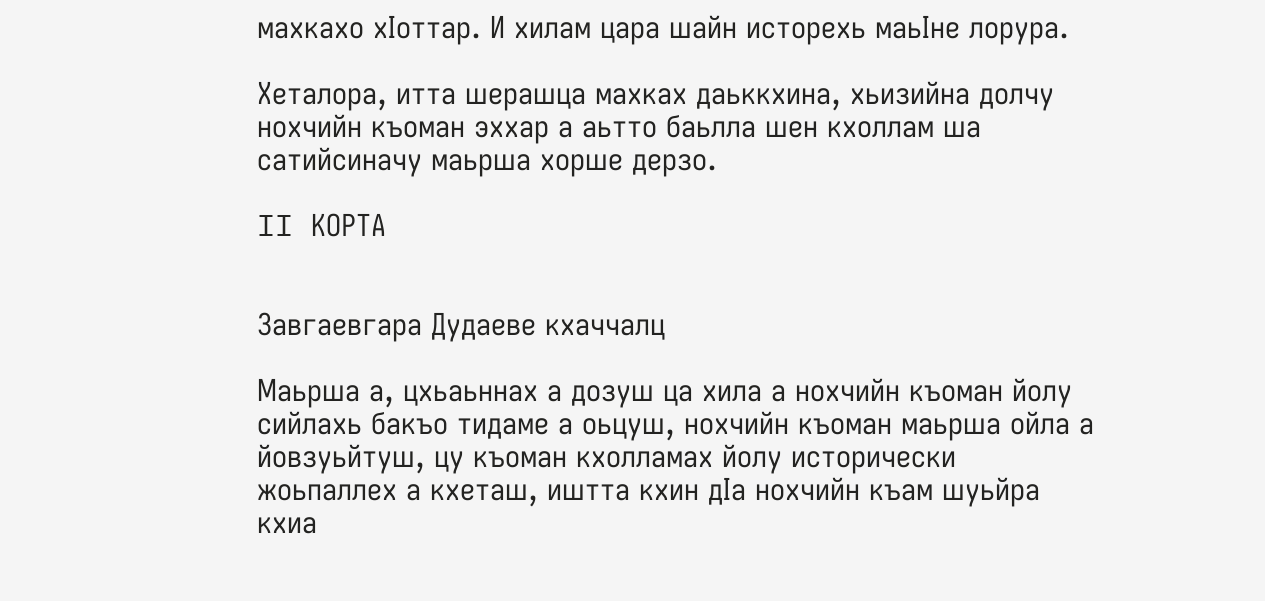махкахо хIоттар. И хилам цара шайн исторехь маьIне лорура.

Хеталора, итта шерашца махках даьккхина, хьизийна долчу нохчийн къоман эххар а аьтто баьлла шен кхоллам ша сатийсиначу маьрша хорше дерзо.

II КОРТА


Завгаевгара Дудаеве кхаччалц

Маьрша а, цхьаьннах а дозуш ца хила а нохчийн къоман йолу сийлахь бакъо тидаме а оьцуш, нохчийн къоман маьрша ойла а йовзуьйтуш, цу къоман кхолламах йолу исторически жоьпаллех а кхеташ, иштта кхин дIа нохчийн къам шуьйра кхиа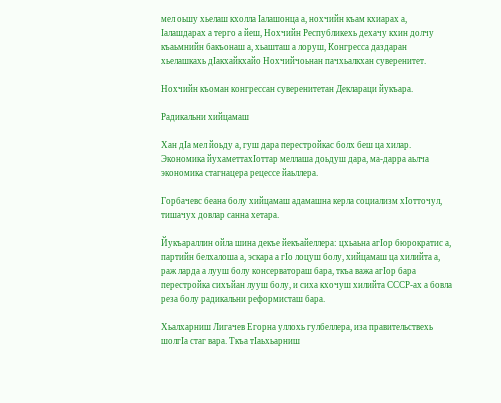мел оьшу хьелаш кхолла Iалашонца а, нохчийн къам кхиарах а, Iалашдарах а терго а йеш, Нохчийн Республикехь дехачу кхин долчу къаьмнийн бакъонаш а, хьашташ а лоруш, Конгресса даздаран хьелашкахь дIакхайкхайо Нохчийчоьнан пачхьалкхан суверенитет.

Нохчийн къоман конгрессан суверенитетан Деклараци йукъара.

Радикальни хийцамаш

Хан дIа мел йоьду а, гуш дара перестройкас болх беш ца хилар. Экономика йухаметтахIоттар меллаша доьдуш дара, ма-дарра аьлча экономика стагнацера рецессе йаьллера.

Горбачевс беана болу хийцамаш адамашна керла социализм хIотточул, тишачух довлар санна хетара.

Йукъараллин ойла шина декъе йекъайеллера: цхьаьна агIор бюрократис а, партийн белхалоша а, эскара а гIо лоцуш болу, хийцамаш ца хилийта а, раж ларда а лууш болу консерватораш бара, ткъа важа агIор бара перестройка сихъйан лууш болу, и сиха кхочуш хилийта СССР-ах а бовла реза болу радикальни реформисташ бара.

Хьалхарниш Лигачев Егорна уллохь гулбеллера, иза правительствехь шолгIа стаг вара. Ткъа тIаьхьарниш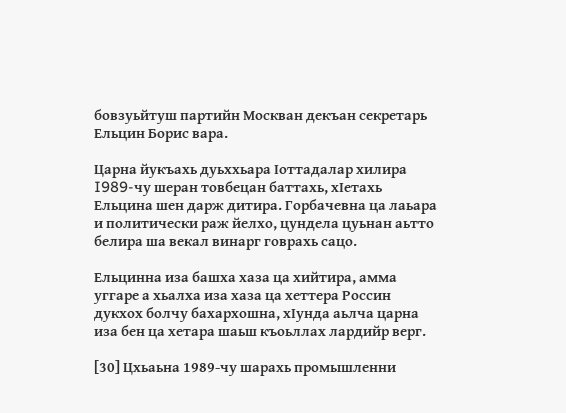бовзуьйтуш партийн Москван декъан секретарь Ельцин Борис вара.

Царна йукъахь дуьххьара Iоттадалар хилира I989-чу шеран товбецан баттахь, хIетахь Ельцина шен дарж дитира. Горбачевна ца лаьара и политически раж йелхо, цундела цуьнан аьтто белира ша векал винарг говрахь сацо.

Ельцинна иза башха хаза ца хийтира, амма уггаре а хьалха иза хаза ца хеттера Россин дукхох болчу бахархошна, хIунда аьлча царна иза бен ца хетара шаьш къоьллах лардийр верг.

[30] Цхьаьна 1989-чу шарахь промышленни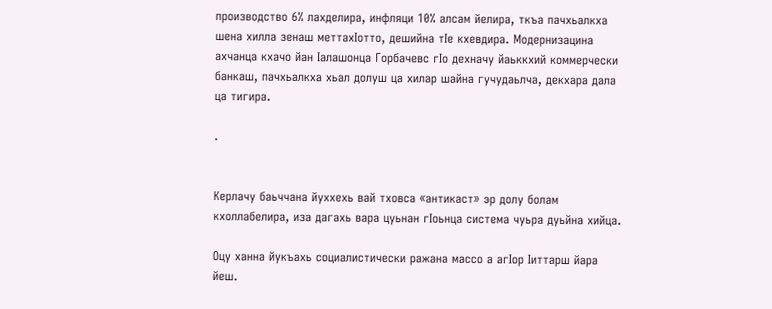производство 6% лахделира, инфляци 10% алсам йелира, ткъа пачхьалкха шена хилла зенаш меттахIотто, дешийна тIе кхевдира. Модернизацина ахчанца кхачо йан Iалашонца Горбачевс гIо дехначу йаьккхий коммерчески банкаш, пачхьалкха хьал долуш ца хилар шайна гучудаьлча, декхара дала ца тигира.

.


Керлачу баьччана йуххехь вай тховса «антикаст» эр долу болам кхоллабелира, иза дагахь вара цуьнан гIоьнца система чуьра дуьйна хийца.

Оцу ханна йукъахь социалистически ражана массо а агIор Iиттарш йара йеш.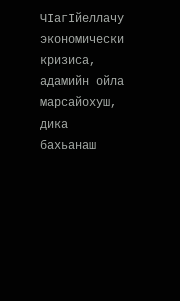ЧIагIйеллачу экономически кризиса, адамийн ойла марсайохуш, дика бахьанаш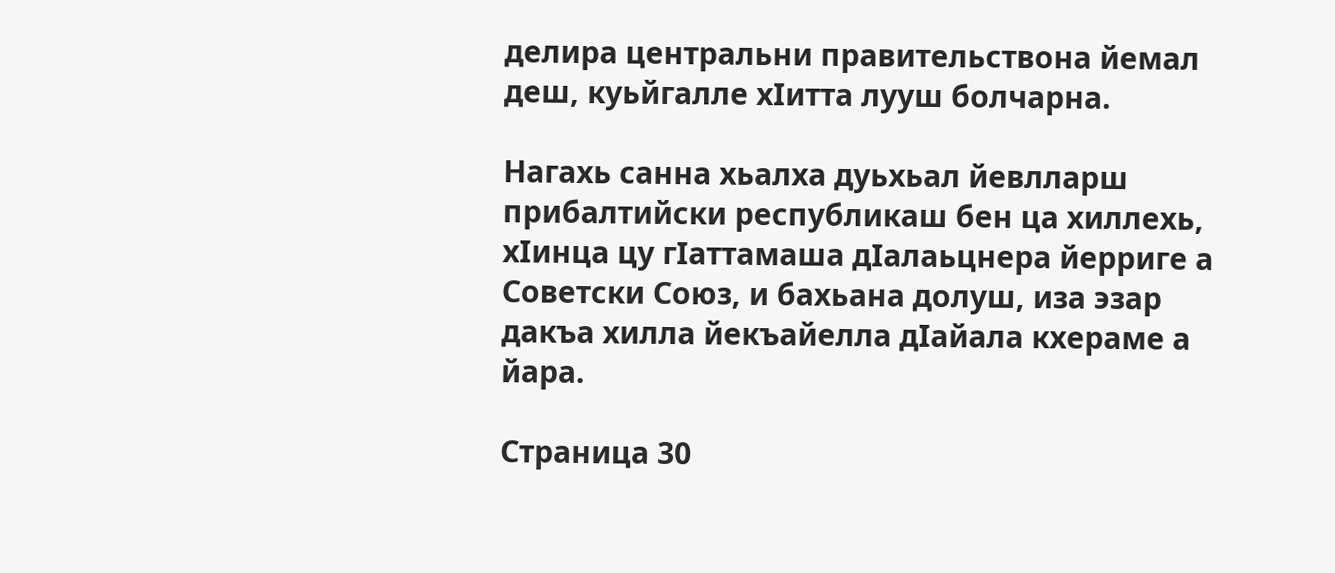делира центральни правительствона йемал деш, куьйгалле хIитта лууш болчарна.

Нагахь санна хьалха дуьхьал йевлларш прибалтийски республикаш бен ца хиллехь, хIинца цу гIаттамаша дIалаьцнера йерриге а Советски Союз, и бахьана долуш, иза эзар дакъа хилла йекъайелла дIайала кхераме а йара.

Страница 30